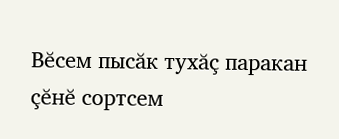Вĕсем пысăк тухăç паракан çĕнĕ сортсем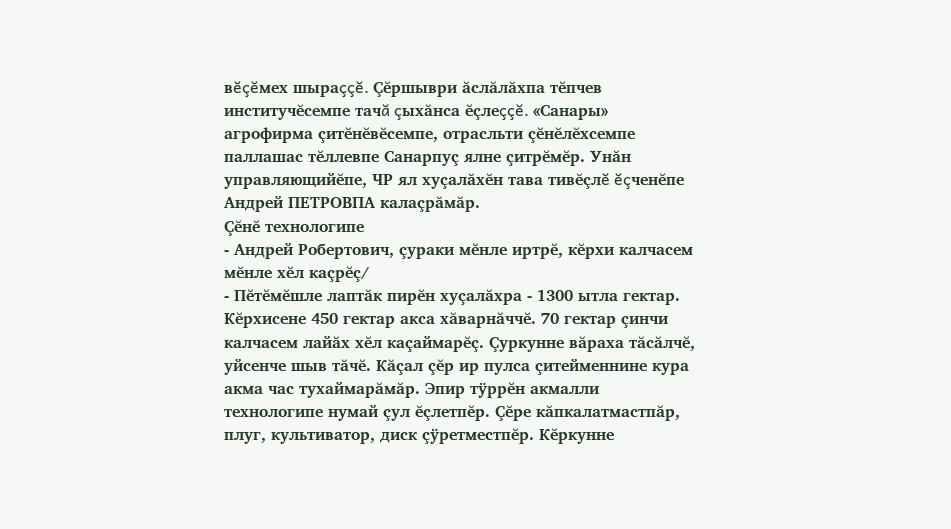вĕçĕмех шыраççĕ. Çĕршыври ăслăлăхпа тĕпчев институчĕсемпе тачă çыхăнса ĕçлеççĕ. «Санары» агрофирма çитĕнĕвĕсемпе, отрасльти çĕнĕлĕхсемпе паллашас тĕллевпе Санарпуç ялне çитрĕмĕр. Унăн управляющийĕпе, ЧР ял хуçалăхĕн тава тивĕçлĕ ĕçченĕпе Андрей ПЕТРОВПА калаçрăмăр.
Çĕнĕ технологипе
- Андрей Робертович, çураки мĕнле иртрĕ, кĕрхи калчасем мĕнле хĕл каçрĕç/
- Пĕтĕмĕшле лаптăк пирĕн хуçалăхра - 1300 ытла гектар. Кĕрхисене 450 гектар акса хăварнăччĕ. 70 гектар çинчи калчасем лайăх хĕл каçаймарĕç. Çуркунне вăраха тăсăлчĕ, уйсенче шыв тăчĕ. Кăçал çĕр ир пулса çитейменнине кура акма час тухаймарăмăр. Эпир тÿррĕн акмалли технологипе нумай çул ĕçлетпĕр. Çĕре кăпкалатмастпăр, плуг, культиватор, диск çÿретместпĕр. Кĕркунне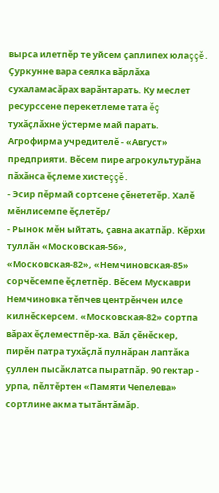вырса илетпĕр те уйсем çаплипех юлаççĕ. Çуркунне вара сеялка вăрлăха сухаламасăрах варăнтарать. Ку меслет ресурссене перекетлеме тата ĕç тухăçлăхне ÿстерме май парать. Агрофирма учредителĕ - «Август» предприяти. Вĕсем пире агрокультурăна пăхăнса ĕçлеме хистеççĕ.
- Эсир пĕрмай сортсене çĕнететĕр. Халĕ мĕнлисемпе ĕçлетĕр/
- Рынок мĕн ыйтать, çавна акатпăр. Кĕрхи туллăн «Московская-56», «Московская-82», «Немчиновская-85» сорчĕсемпе ĕçлетпĕр. Вĕсем Мускаври Немчиновка тĕпчев центрĕнчен илсе килнĕскерсем. «Московская-82» сортпа вăрах ĕçлеместпĕр-ха. Вăл çĕнĕскер, пирĕн патра тухăçлă пулнăран лаптăка çуллен пысăклатса пыратпăр. 90 гектар - урпа, пĕлтĕртен «Памяти Чепелева» сортлине акма тытăнтăмăр.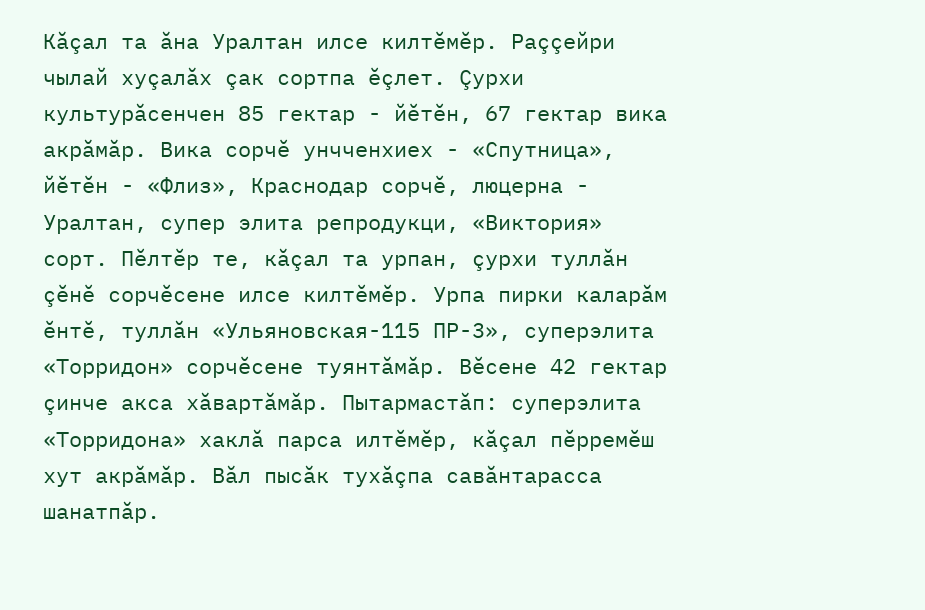Кăçал та ăна Уралтан илсе килтĕмĕр. Раççейри чылай хуçалăх çак сортпа ĕçлет. Çурхи культурăсенчен 85 гектар - йĕтĕн, 67 гектар вика акрăмăр. Вика сорчĕ унчченхиех - «Спутница», йĕтĕн - «Флиз», Краснодар сорчĕ, люцерна - Уралтан, супер элита репродукци, «Виктория» сорт. Пĕлтĕр те, кăçал та урпан, çурхи туллăн çĕнĕ сорчĕсене илсе килтĕмĕр. Урпа пирки каларăм ĕнтĕ, туллăн «Ульяновская-115 ПР-3», суперэлита «Торридон» сорчĕсене туянтăмăр. Вĕсене 42 гектар çинче акса хăвартăмăр. Пытармастăп: суперэлита «Торридона» хаклă парса илтĕмĕр, кăçал пĕрремĕш хут акрăмăр. Вăл пысăк тухăçпа савăнтарасса шанатпăр.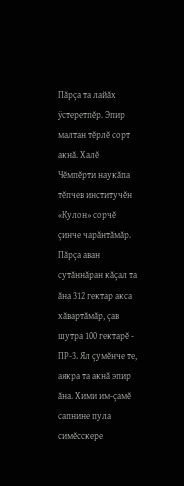Пăрçа та лайăх ÿстеретпĕр. Эпир малтан тĕрлĕ сорт акнă. Халĕ Чĕмпĕрти наукăпа тĕпчев институчĕн «Кулон» сорчĕ çинче чарăнтăмăр. Пăрçа аван сутăннăран кăçал та ăна 312 гектар акса хăвартăмăр, çав шутра 100 гектарĕ - ПР-3. Ял çумĕнче те, аякра та акнă эпир ăна. Хими им-çамĕ сапнине пула симĕсскере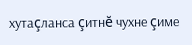хутаçланса çитнĕ чухне çиме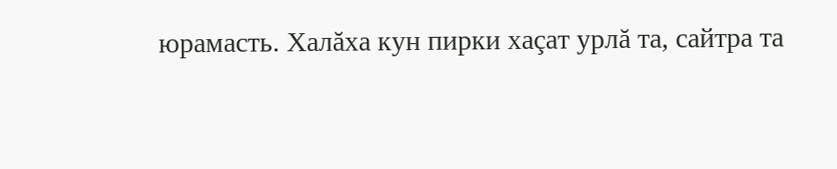юрамасть. Халăха кун пирки хаçат урлă та, сайтра та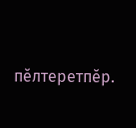пĕлтеретпĕр.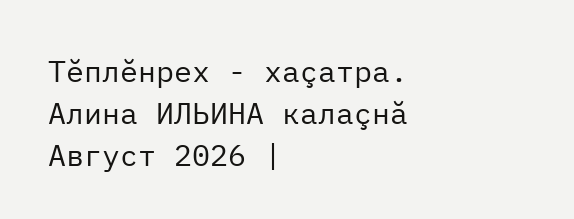Тĕплĕнрех - хаçатра.
Алина ИЛЬИНА калаçнă
Август 2026 |